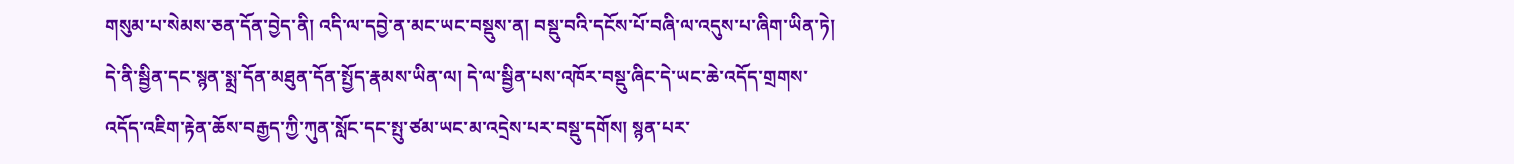གསུམ་པ་སེམས་ཅན་དོན་བྱེད་ནི། འདི་ལ་དབྱེ་ན་མང་ཡང་བསྡུས་ན། བསྡུ་བའི་དངོས་པོ་བཞི་ལ་འདུས་པ་ཞིག་ཡིན་ཏེ། དེ་ནི་སྦྱིན་དང་སྙན་སྨྲ་དོན་མཐུན་དོན་སྤྱོད་རྣམས་ཡིན་ལ། དེ་ལ་སྦྱིན་པས་འཁོར་བསྡུ་ཞིང་དེ་ཡང་ཆེ་འདོད་གྲགས་འདོད་འཇིག་རྟེན་ཆོས་བརྒྱད་ཀྱི་ཀུན་སློང་དང་སྤུ་ཙམ་ཡང་མ་འདྲེས་པར་བསྡུ་དགོས། སྙན་པར་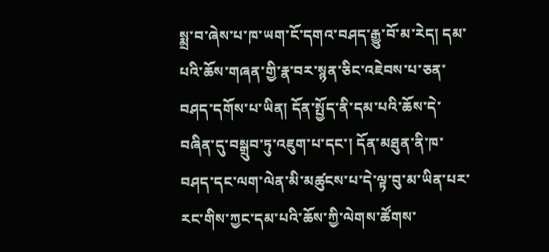སྨྲ་བ་ཞེས་པ་ཁ་ཡག་ངོ་དགའ་བཤད་རྒྱུ་བོ་མ་རེད། དམ་པའི་ཆོས་གཞན་གྱི་རྣ་བར་སྙན་ཅིང་འཇེབས་པ་ཅན་བཤད་དགོས་པ་ཡིན། དོན་སྤྱོད་ནི་དམ་པའི་ཆོས་དེ་བཞིན་དུ་བསྒྲུབ་ཏུ་འཇུག་པ་དང་། དོན་མཐུན་ནི་ཁ་བཤད་དང་ལག་ལེན་མི་མཚུངས་པ་དེ་ལྟ་བུ་མ་ཡིན་པར་རང་གིས་ཀྱང་དམ་པའི་ཆོས་ཀྱི་ལེགས་ཚོགས་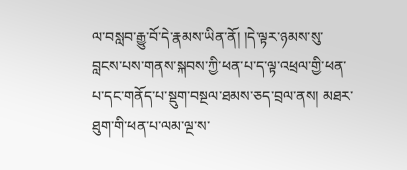ལ་བསླབ་རྒྱུ་བོ་དེ་རྣམས་ཡིན་ནོ། །དེ་ལྟར་ཉམས་སུ་བླངས་པས་གནས་སྐབས་ཀྱི་ཕན་པ་ད་ལྟ་འཕྲལ་གྱི་ཕན་པ་དང་གནོད་པ་སྡུག་བསྔལ་ཐམས་ཅད་བྲལ་ནས། མཐར་ཐུག་གི་ཕན་པ་ལམ་ལྔ་ས་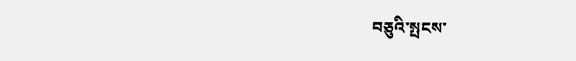བཅུའི་སྤངས་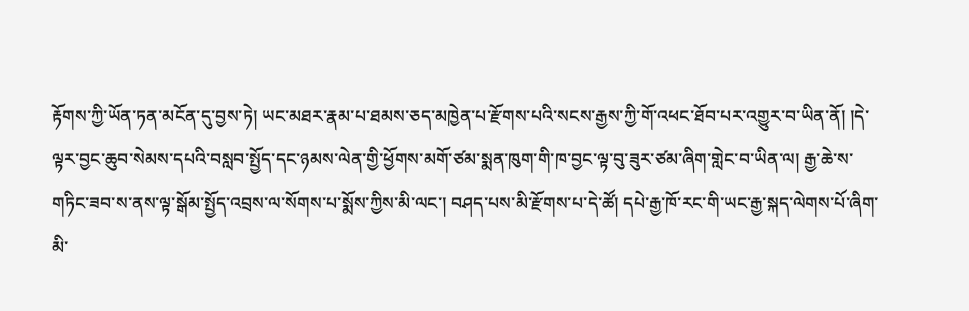རྟོགས་ཀྱི་ཡོན་ཏན་མངོན་དུ་བྱས་ཏེ། ཡང་མཐར་རྣམ་པ་ཐམས་ཅད་མཁྱེན་པ་རྫོགས་པའི་སངས་རྒྱས་ཀྱི་གོ་འཕང་ཐོབ་པར་འགྱུར་བ་ཡིན་ནོ། །དེ་ལྟར་བྱང་ཆུབ་སེམས་དཔའི་བསླབ་སྤྱོད་དང་ཉམས་ལེན་གྱི་ཕྱོགས་མགོ་ཙམ་སྨན་ཁུག་གི་ཁ་བྱང་ལྟ་བུ་ཟུར་ཙམ་ཞིག་གླེང་བ་ཡིན་ལ། རྒྱ་ཆེ་ས་གཏིང་ཟབ་ས་ནས་ལྟ་སྒོམ་སྤྱོད་འབྲས་ལ་སོགས་པ་སྨོས་ཀྱིས་མི་ལང་། བཤད་པས་མི་རྫོགས་པ་དེ་ཚོ། དཔེ་རྒྱ་ཁོ་རང་གི་ཡང་རྒྱ་སྐད་ལེགས་པོ་ཞིག་མི་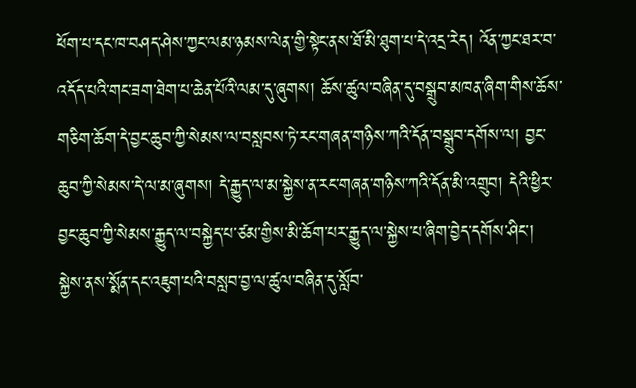ཕོག་པ་དང་ཁ་བཤད་ཤེས་ཀྱང་ལམ་ཉམས་ལེན་གྱི་སྟེང་ནས་ཐོ་མི་ཐུག་པ་དེ་འདྲ་རེད། འོན་ཀྱང་ཐར་བ་འདོད་པའི་གང་ཟག་ཐེག་པ་ཆེན་པོའི་ལམ་དུ་ཞུགས། ཆོས་ཚུལ་བཞིན་དུ་བསྒྲུབ་མཁན་ཞིག་གིས་ཆོས་གཅིག་ཆོག་དེ་བྱང་ཆུབ་ཀྱི་སེམས་ལ་བསླབས་ཏེ་རང་གཞན་གཉིས་ཀའི་དོན་བསྒྲུབ་དགོས་ལ། བྱང་ཆུབ་ཀྱི་སེམས་དེ་ལ་མ་ཞུགས། དེ་རྒྱུད་ལ་མ་སྐྱེས་ན་རང་གཞན་གཉིས་ཀའི་དོན་མི་འགྲུབ། དེའི་ཕྱིར་བྱང་ཆུབ་ཀྱི་སེམས་རྒྱུད་ལ་བསྐྱེད་པ་ཙམ་གྱིས་མི་ཆོག་པར་རྒྱུད་ལ་སྐྱེས་པ་ཞིག་བྱེད་དགོས་ཤིང་། སྐྱེས་ནས་སྨོན་དང་འཇུག་པའི་བསླབ་བྱ་ལ་ཚུལ་བཞིན་དུ་སློབ་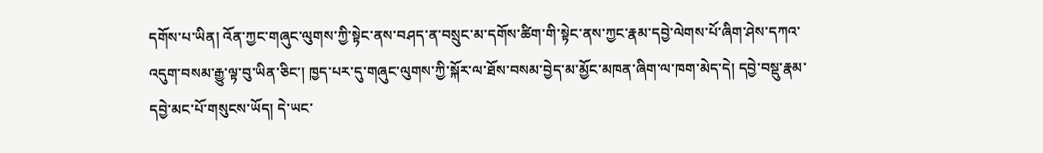དགོས་པ་ཡིན། འོན་ཀྱང་གཞུང་ལུགས་ཀྱི་སྟེང་ནས་བཤད་ན་བསྲུང་མ་དགོས་ཚིག་གི་སྟེང་ནས་ཀྱང་རྣམ་དབྱེ་ལེགས་པོ་ཞིག་ཤེས་དཀའ་འདུག་བསམ་རྒྱུ་ལྟ་བུ་ཡིན་ཅིང་། ཁྱད་པར་དུ་གཞུང་ལུགས་ཀྱི་སྐོར་ལ་ཐོས་བསམ་བྱེད་མ་མྱོང་མཁན་ཞིག་ལ་ཁག་མེད་དེ། དབྱེ་བསྡུ་རྣམ་དབྱེ་མང་པོ་གསུངས་ཡོད། དེ་ཡང་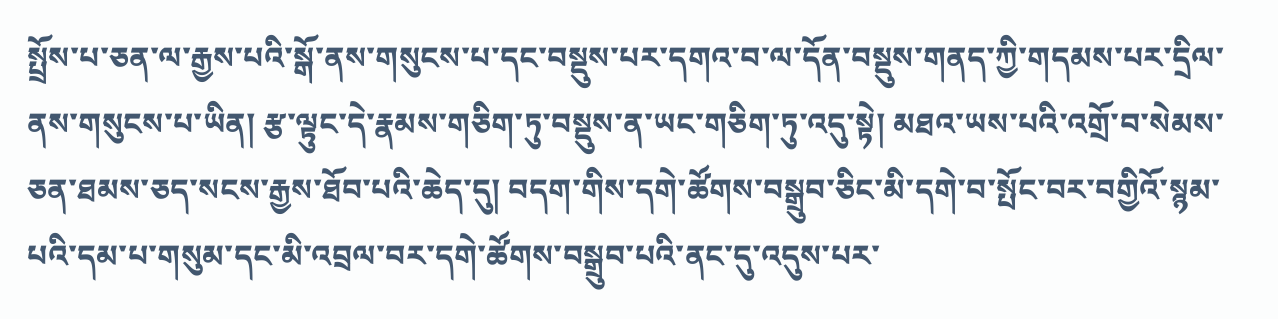སྤྲོས་པ་ཅན་ལ་རྒྱས་པའི་སྒོ་ནས་གསུངས་པ་དང་བསྡུས་པར་དགའ་བ་ལ་དོན་བསྡུས་གནད་ཀྱི་གདམས་པར་དྲིལ་ནས་གསུངས་པ་ཡིན། རྩ་ལྟུང་དེ་རྣམས་གཅིག་ཏུ་བསྡུས་ན་ཡང་གཅིག་ཏུ་འདུ་སྟེ། མཐའ་ཡས་པའི་འགྲོ་བ་སེམས་ཅན་ཐམས་ཅད་སངས་རྒྱས་ཐོབ་པའི་ཆེད་དུ། བདག་གིས་དགེ་ཚོགས་བསྒྲུབ་ཅིང་མི་དགེ་བ་སྤོང་བར་བགྱིའོ་སྙམ་པའི་དམ་པ་གསུམ་དང་མི་འབྲལ་བར་དགེ་ཚོགས་བསྒྲུབ་པའི་ནང་དུ་འདུས་པར་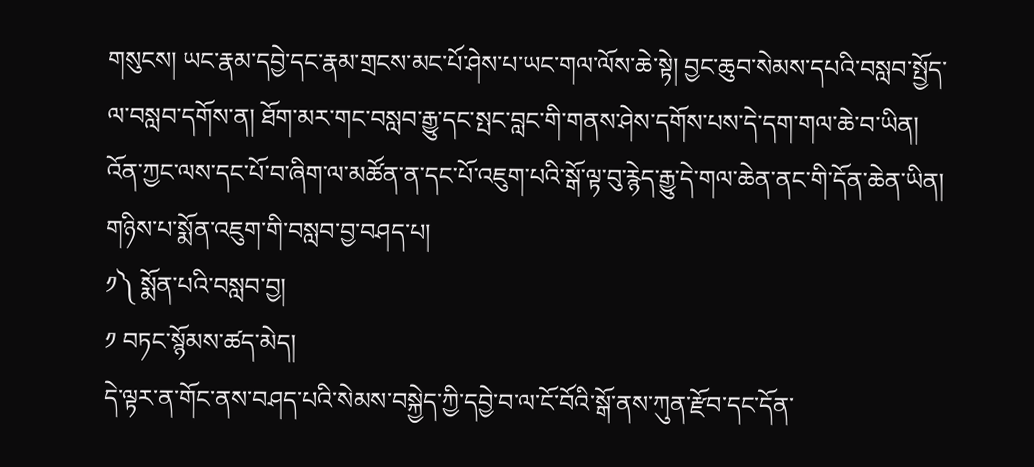གསུངས། ཡང་རྣམ་དབྱེ་དང་རྣམ་གྲངས་མང་པོ་ཤེས་པ་ཡང་གལ་ལོས་ཆེ་སྟེ། བྱང་ཆུབ་སེམས་དཔའི་བསླབ་སྤྱོད་ལ་བསླབ་དགོས་ན། ཐོག་མར་གང་བསླབ་རྒྱུ་དང་སྤང་བླང་གི་གནས་ཤེས་དགོས་པས་དེ་དག་གལ་ཆེ་བ་ཡིན། འོན་ཀྱང་ལས་དང་པོ་བ་ཞིག་ལ་མཚོན་ན་དང་པོ་འཇུག་པའི་སྒོ་ལྟ་བུ་རྙེད་རྒྱུ་དེ་གལ་ཆེན་ནང་གི་དོན་ཆེན་ཡིན།
གཉིས་པ་སྨོན་འཇུག་གི་བསླབ་བྱ་བཤད་པ།
༡༽ སྨོན་པའི་བསླབ་བྱ།
༡ བཏང་སྙོམས་ཚད་མེད།
དེ་ལྟར་ན་གོང་ནས་བཤད་པའི་སེམས་བསྐྱེད་ཀྱི་དབྱེ་བ་ལ་ངོ་བོའི་སྒོ་ནས་ཀུན་རྫོབ་དང་དོན་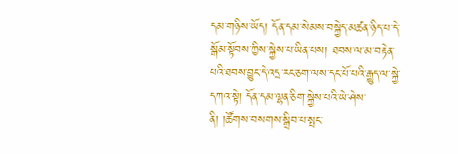དམ་གཉིས་ཡོད། དོན་དམ་སེམས་བསྐྱེད་མཚན་ཉིད་པ་དེ་སྒོམ་སྟོབས་ཀྱིས་སྐྱེས་པ་ཡིན་པས། ཐབས་ལ་མ་བརྟེན་པའི་ཐབས་བྱུང་དེ་འདྲ་རང་ཅག་ལས་དང་པོ་པའི་རྒྱུད་ལ་སྐྱེ་དཀའ་སྟེ། དོན་དམ་ལྷན་ཅིག་སྐྱེས་པའི་ཡེ་ཤེས་ནི། །ཚོགས་བསགས་སྒྲིབ་པ་སྤང་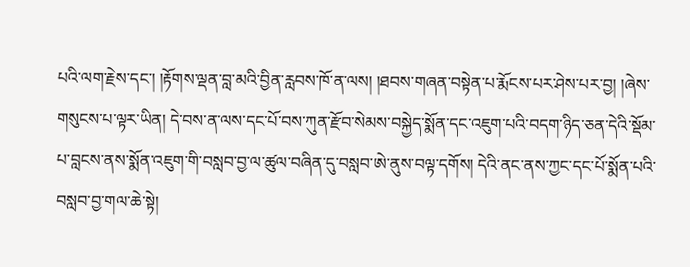པའི་ལག་རྗེས་དང་། །རྟོགས་ལྡན་བླ་མའི་བྱིན་རླབས་ཁོ་ན་ལས། །ཐབས་གཞན་བསྟེན་པ་རྨོངས་པར་ཤེས་པར་བྱ། །ཞེས་གསུངས་པ་ལྟར་ཡིན། དེ་བས་ན་ལས་དང་པོ་བས་ཀུན་རྫོབ་སེམས་བསྐྱེད་སྨོན་དང་འཇུག་པའི་བདག་ཉིད་ཅན་དེའི་སྡོམ་པ་བླངས་ནས་སྨོན་འཇུག་གི་བསླབ་བྱ་ལ་ཚུལ་བཞིན་དུ་བསླབ་ཨེ་ནུས་བལྟ་དགོས། དེའི་ནང་ནས་ཀྱང་དང་པོ་སྨོན་པའི་བསླབ་བྱ་གལ་ཆེ་སྟེ།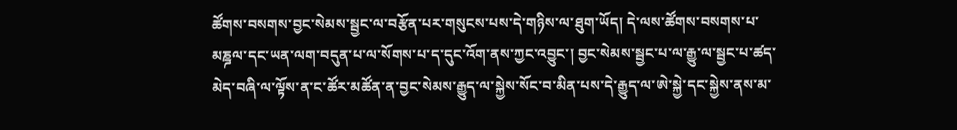ཚོགས་བསགས་བྱང་སེམས་སྦྱང་ལ་བརྩོན་པར་གསུངས་པས་དེ་གཉིས་ལ་ཐུག་ཡོད། དེ་ལས་ཚོགས་བསགས་པ་མཎྜལ་དང་ཡན་ལག་བདུན་པ་ལ་སོགས་པ་ད་དུང་འོག་ནས་ཀྱང་འབྱུང་། བྱང་སེམས་སྦྱང་པ་ལ་རྒྱུ་ལ་སྦྱང་པ་ཚད་མེད་བཞི་ལ་ལྟོས་ན་ང་ཚོར་མཚོན་ན་བྱང་སེམས་རྒྱུད་ལ་སྐྱེས་སོང་བ་མིན་པས་དེ་རྒྱུད་ལ་ཨེ་སྐྱེ་དང་སྐྱེས་ནས་མ་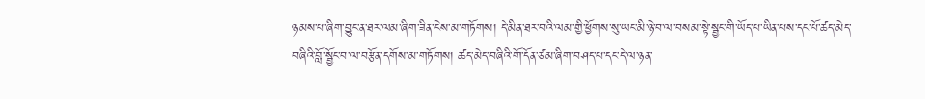ཉམས་པ་ཞིག་བྱུང་ན་ཐར་ལམ་ཞིག་ཟིན་ངེས་མ་གཏོགས། དེ་མིན་ཐར་བའི་ལམ་གྱི་ཕྱོགས་སུ་ཡང་མི་ཉེ་བ་ལ་བསམ་སྟེ་སྦྱང་གི་ཡོད་པ་ཡིན་པས་དང་པོ་ཚད་མེད་བཞིའི་བློ་སྦྱོང་བ་ལ་བརྩོན་དགོས་མ་གཏོགས། ཚད་མེད་བཞིའི་གོ་དོན་ཙམ་ཞིག་བཤད་པ་དང་དེ་ལ་ཉན་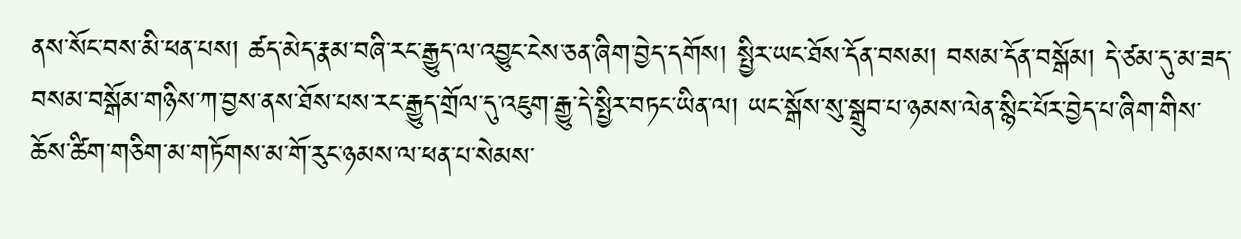ནས་སོང་བས་མི་ཕན་པས། ཚད་མེད་རྣམ་བཞི་རང་རྒྱུད་ལ་འབྱུང་ངེས་ཅན་ཞིག་བྱེད་དགོས། སྤྱིར་ཡང་ཐོས་དོན་བསམ། བསམ་དོན་བསྒོམ། དེ་ཙམ་དུ་མ་ཟད་བསམ་བསྒོམ་གཉིས་ཀ་བྱས་ནས་ཐོས་པས་རང་རྒྱུད་གྲོལ་དུ་འཇུག་རྒྱུ་དེ་སྤྱིར་བཏང་ཡིན་ལ། ཡང་སྒོས་སུ་སྒྲུབ་པ་ཉམས་ལེན་སྙིང་པོར་བྱེད་པ་ཞིག་གིས་ཆོས་ཚིག་གཅིག་མ་གཏོགས་མ་གོ་རུང་ཉམས་ལ་ཕན་པ་སེམས་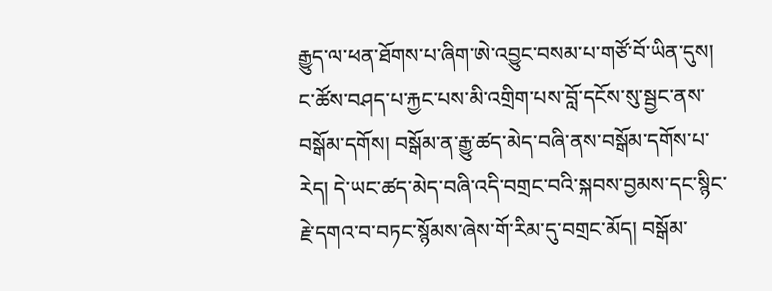རྒྱུད་ལ་ཕན་ཐོགས་པ་ཞིག་ཨེ་འབྱུང་བསམ་པ་གཙོ་བོ་ཡིན་དུས། ང་ཚོས་བཤད་པ་རྐྱང་པས་མི་འགྲིག་པས་བློ་དངོས་སུ་སྦྱང་ནས་བསྒོམ་དགོས། བསྒོམ་ན་རྒྱུ་ཚད་མེད་བཞི་ནས་བསྒོམ་དགོས་པ་རེད། དེ་ཡང་ཚད་མེད་བཞི་འདི་བགྲང་བའི་སྐབས་བྱམས་དང་སྙིང་རྗེ་དགའ་བ་བཏང་སྙོམས་ཞེས་གོ་རིམ་དུ་བགྲང་མོད། བསྒོམ་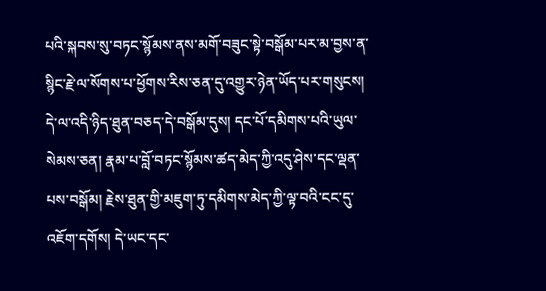པའི་སྐབས་སུ་བཏང་སྙོམས་ནས་མགོ་བཟུང་སྟེ་བསྒོམ་པར་མ་བྱས་ན་སྙིང་རྗེ་ལ་སོགས་པ་ཕྱོགས་རིས་ཅན་དུ་འགྱུར་ཉེན་ཡོད་པར་གསུངས། དེ་ལ་འདི་ཉིད་ཐུན་བཅད་དེ་བསྒོམ་དུས། དང་པོ་དམིགས་པའི་ཡུལ་སེམས་ཅན། རྣམ་པ་བློ་བཏང་སྙོམས་ཚད་མེད་ཀྱི་འདུ་ཤེས་དང་ལྡན་པས་བསྒོམ། རྗེས་ཐུན་གྱི་མཇུག་ཏུ་དམིགས་མེད་ཀྱི་ལྟ་བའི་ངང་དུ་འཇོག་དགོས། དེ་ཡང་དང་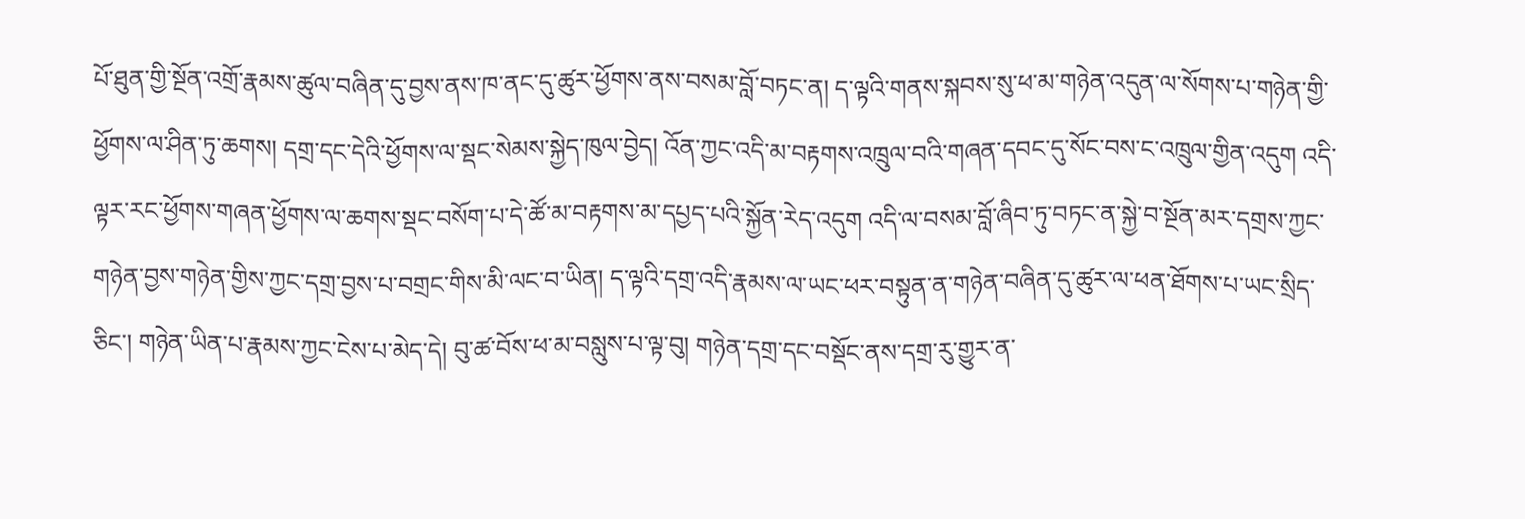པོ་ཐུན་གྱི་སྔོན་འགྲོ་རྣམས་ཚུལ་བཞིན་དུ་བྱས་ནས་ཁ་ནང་དུ་ཚུར་ཕྱོགས་ནས་བསམ་བློ་བཏང་ན། ད་ལྟའི་གནས་སྐབས་སུ་ཕ་མ་གཉེན་འདུན་ལ་སོགས་པ་གཉེན་གྱི་ཕྱོགས་ལ་ཤིན་ཏུ་ཆགས། དགྲ་དང་དེའི་ཕྱོགས་ལ་སྡང་སེམས་སྐྱེད་ཁུལ་བྱེད། འོན་ཀྱང་འདི་མ་བརྟགས་འཁྲུལ་བའི་གཞན་དབང་དུ་སོང་བས་ང་འཁྲུལ་གྱིན་འདུག འདི་ལྟར་རང་ཕྱོགས་གཞན་ཕྱོགས་ལ་ཆགས་སྡང་བསོག་པ་དེ་ཚོ་མ་བརྟགས་མ་དཔྱད་པའི་སྐྱོན་རེད་འདུག འདི་ལ་བསམ་བློ་ཞིབ་ཏུ་བཏང་ན་སྐྱེ་བ་སྔོན་མར་དགྲས་ཀྱང་གཉེན་བྱས་གཉེན་གྱིས་ཀྱང་དགྲ་བྱས་པ་བགྲང་གིས་མི་ལང་བ་ཡིན། ད་ལྟའི་དགྲ་འདི་རྣམས་ལ་ཡང་ཕར་བསྟུན་ན་གཉེན་བཞིན་དུ་ཚུར་ལ་ཕན་ཐོགས་པ་ཡང་སྲིད་ཅིང་། གཉེན་ཡིན་པ་རྣམས་ཀྱང་ངེས་པ་མེད་དེ། བུ་ཚ་བོས་ཕ་མ་བསླུས་པ་ལྟ་བུ། གཉེན་དགྲ་དང་བསྡོང་ནས་དགྲ་རུ་གྱུར་ན་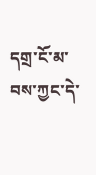དགྲ་ངོ་མ་བས་ཀྱང་དེ་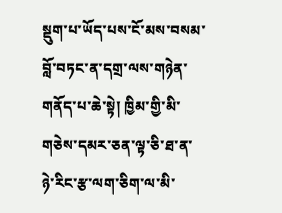སྡུག་པ་ཡོད་པས་ངོ་མས་བསམ་བློ་བཏང་ན་དགྲ་ལས་གཉེན་གནོད་པ་ཆེ་སྟེ། ཁྱིམ་གྱི་མི་གཅེས་དམར་ཅན་ལྟ་ཅི་ཐ་ན་ཉེ་རིང་རྩ་ལག་ཅིག་ལ་མི་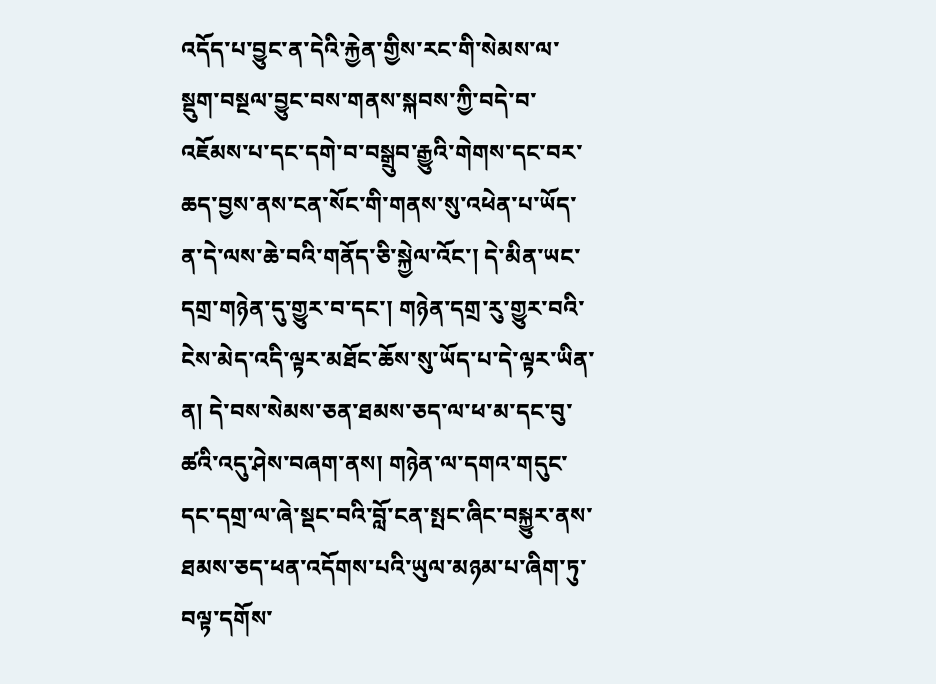འདོད་པ་བྱུང་ན་དེའི་རྐྱེན་གྱིས་རང་གི་སེམས་ལ་སྡུག་བསྔལ་བྱུང་བས་གནས་སྐབས་ཀྱི་བདེ་བ་འཇོམས་པ་དང་དགེ་བ་བསྒྲུབ་རྒྱུའི་གེགས་དང་བར་ཆད་བྱས་ནས་ངན་སོང་གི་གནས་སུ་འཕེན་པ་ཡོད་ན་དེ་ལས་ཆེ་བའི་གནོད་ཅི་སྐྱེལ་འོང་། དེ་མིན་ཡང་དགྲ་གཉེན་དུ་གྱུར་བ་དང་། གཉེན་དགྲ་རུ་གྱུར་བའི་ངེས་མེད་འདི་ལྟར་མཐོང་ཆོས་སུ་ཡོད་པ་དེ་ལྟར་ཡིན་ན། དེ་བས་སེམས་ཅན་ཐམས་ཅད་ལ་ཕ་མ་དང་བུ་ཚའི་འདུ་ཤེས་བཞག་ནས། གཉེན་ལ་དགའ་གདུང་དང་དགྲ་ལ་ཞེ་སྡང་བའི་བློ་ངན་སྤང་ཞིང་བསྐྱུར་ནས་ཐམས་ཅད་ཕན་འདོགས་པའི་ཡུལ་མཉམ་པ་ཞིག་ཏུ་བལྟ་དགོས་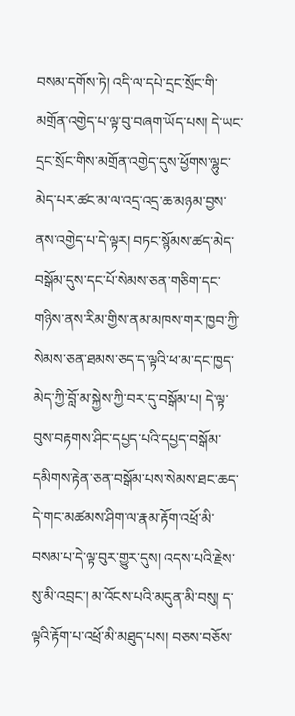བསམ་དགོས་ཏེ། འདི་ལ་དཔེ་དྲང་སྲོང་གི་མགྲོན་འགྱེད་པ་ལྟ་བུ་བཞག་ཡོད་པས། དེ་ཡང་དྲང་སྲོང་གིས་མགྲོན་འགྱེད་དུས་ཕྱོགས་ལྷུང་མེད་པར་ཚང་མ་ལ་འདྲ་འདྲ་ཆ་མཉམ་བྱས་ནས་འགྱེད་པ་དེ་ལྟར། བཏང་སྙོམས་ཚད་མེད་བསྒོམ་དུས་དང་པོ་སེམས་ཅན་གཅིག་དང་གཉིས་ནས་རིམ་གྱིས་ནམ་མཁས་གར་ཁྱབ་ཀྱི་སེམས་ཅན་ཐམས་ཅད་ད་ལྟའི་ཕ་མ་དང་ཁྱད་མེད་ཀྱི་བློ་མ་སྐྱེས་ཀྱི་བར་དུ་བསྒོམ་པ། དེ་ལྟ་བུས་བརྟགས་ཤིང་དཔྱད་པའི་དཔྱད་བསྒོམ་དམིགས་རྟེན་ཅན་བསྒོམ་པས་སེམས་ཐང་ཆད་དེ་གང་མཚམས་ཤིག་ལ་རྣམ་རྟོག་འཕྲོ་མི་བསམ་པ་དེ་ལྟ་བུར་གྱུར་དུས། འདས་པའི་རྗེས་སུ་མི་འབྲང་། མ་འོངས་པའི་མདུན་མི་བསུ། ད་ལྟའི་རྟོག་པ་འཕྲོ་མི་མཐུད་པས། བཅས་བཅོས་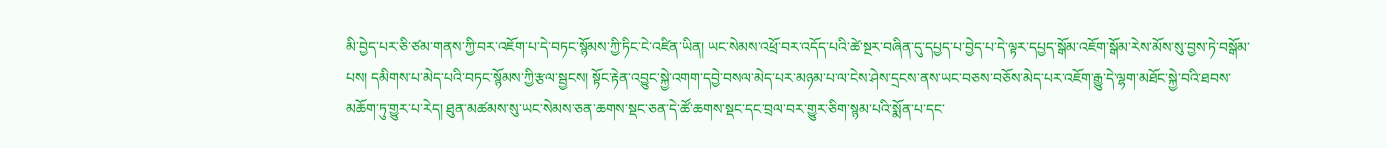མི་བྱེད་པར་ཅི་ཙམ་གནས་ཀྱི་བར་འཇོག་པ་དེ་བཏང་སྙོམས་ཀྱི་ཏིང་ངེ་འཛིན་ཡིན། ཡང་སེམས་འཕྲོ་བར་འདོད་པའི་ཚེ་སྔར་བཞིན་དུ་དཔྱད་པ་བྱེད་པ་དེ་ལྟར་དཔྱད་སྒོམ་འཇོག་སྒོམ་རེས་མོས་སུ་བྱས་ཏེ་བསྒོམ་པས། དམིགས་པ་མེད་པའི་བཏང་སྙོམས་ཀྱི་རྩལ་སྦྱངས། སྟོང་རྟེན་འབྱུང་སྐྱེ་འགག་དབྱེ་བསལ་མེད་པར་མཉམ་པ་ལ་ངེས་ཤེས་དྲངས་ནས་ཡང་བཅས་བཅོས་མེད་པར་འཇོག་རྒྱུ་དེ་ལྷག་མཐོང་སྐྱེ་བའི་ཐབས་མཆོག་ཏུ་གྱུར་པ་རེད། ཐུན་མཚམས་སུ་ཡང་སེམས་ཅན་ཆགས་སྡང་ཅན་དེ་ཚོ་ཆགས་སྡང་དང་བྲལ་བར་གྱུར་ཅིག་སྙམ་པའི་སྨོན་པ་དང་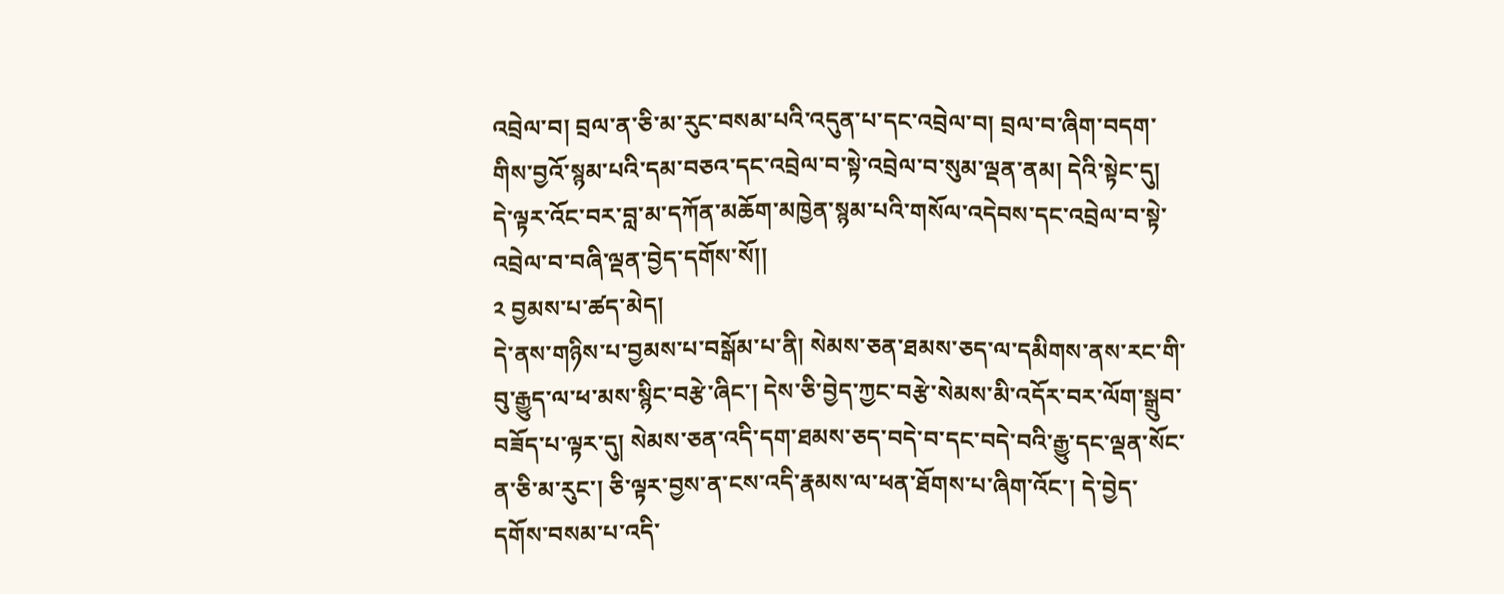འབྲེལ་བ། བྲལ་ན་ཅི་མ་རུང་བསམ་པའི་འདུན་པ་དང་འབྲེལ་བ། བྲལ་བ་ཞིག་བདག་གིས་བྱའོ་སྙམ་པའི་དམ་བཅའ་དང་འབྲེལ་བ་སྟེ་འབྲེལ་བ་སུམ་ལྡན་ནམ། དེའི་སྟེང་དུ། དེ་ལྟར་འོང་བར་བླ་མ་དཀོན་མཆོག་མཁྱེན་སྙམ་པའི་གསོལ་འདེབས་དང་འབྲེལ་བ་སྟེ་འབྲེལ་བ་བཞི་ལྡན་བྱེད་དགོས་སོ།།
༢ བྱམས་པ་ཚད་མེད།
དེ་ནས་གཉིས་པ་བྱམས་པ་བསྒོམ་པ་ནི། སེམས་ཅན་ཐམས་ཅད་ལ་དམིགས་ནས་རང་གི་བུ་རྒྱུད་ལ་ཕ་མས་སྙིང་བརྩེ་ཞིང་། དེས་ཅི་བྱེད་ཀྱང་བརྩེ་སེམས་མི་འདོར་བར་ལོག་སྒྲུབ་བཟོད་པ་ལྟར་དུ། སེམས་ཅན་འདི་དག་ཐམས་ཅད་བདེ་བ་དང་བདེ་བའི་རྒྱུ་དང་ལྡན་སོང་ན་ཅི་མ་རུང་། ཅི་ལྟར་བྱས་ན་ངས་འདི་རྣམས་ལ་ཕན་ཐོགས་པ་ཞིག་འོང་། དེ་བྱེད་དགོས་བསམ་པ་འདི་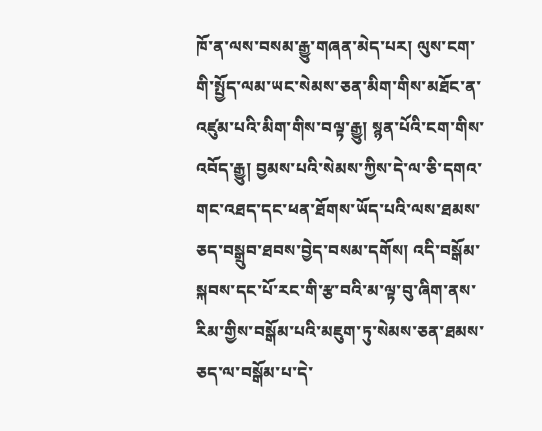ཁོ་ན་ལས་བསམ་རྒྱུ་གཞན་མེད་པར། ལུས་ངག་གི་སྤྱོད་ལམ་ཡང་སེམས་ཅན་མིག་གིས་མཐོང་ན་འཛུམ་པའི་མིག་གིས་བལྟ་རྒྱུ། སྙན་པོའི་ངག་གིས་འབོད་རྒྱུ། བྱམས་པའི་སེམས་ཀྱིས་དེ་ལ་ཅི་དགའ་གང་འཐད་དང་ཕན་ཐོགས་ཡོད་པའི་ལས་ཐམས་ཅད་བསྒྲུབ་ཐབས་བྱེད་བསམ་དགོས། འདི་བསྒོམ་སྐབས་དང་པོ་རང་གི་རྩ་བའི་མ་ལྟ་བུ་ཞིག་ནས་རིམ་གྱིས་བསྒོམ་པའི་མཇུག་ཏུ་སེམས་ཅན་ཐམས་ཅད་ལ་བསྒོམ་པ་དེ་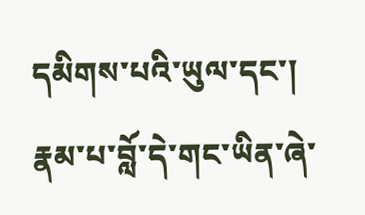དམིགས་པའི་ཡུལ་དང་། རྣམ་པ་བློ་དེ་གང་ཡིན་ཞེ་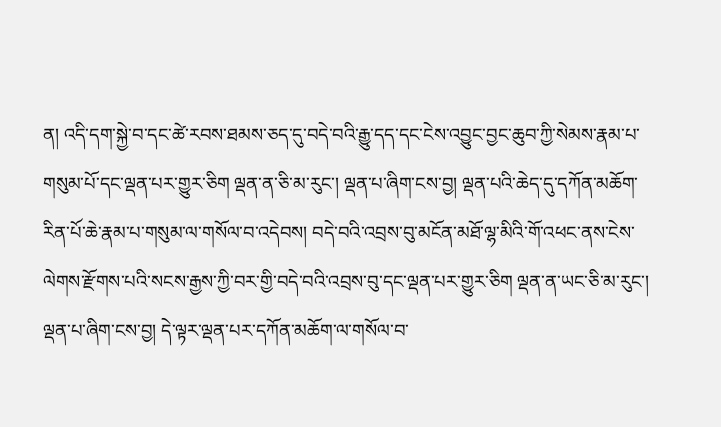ན། འདི་དག་སྐྱེ་བ་དང་ཚེ་རབས་ཐམས་ཅད་དུ་བདེ་བའི་རྒྱུ་དད་དང་ངེས་འབྱུང་བྱང་ཆུབ་ཀྱི་སེམས་རྣམ་པ་གསུམ་པོ་དང་ལྡན་པར་གྱུར་ཅིག ལྡན་ན་ཅི་མ་རུང་། ལྡན་པ་ཞིག་ངས་བྱ། ལྡན་པའི་ཆེད་དུ་དཀོན་མཆོག་རིན་པོ་ཆེ་རྣམ་པ་གསུམ་ལ་གསོལ་བ་འདེབས། བདེ་བའི་འབྲས་བུ་མངོན་མཐོ་ལྷ་མིའི་གོ་འཕང་ནས་ངེས་ལེགས་རྫོགས་པའི་སངས་རྒྱས་ཀྱི་བར་གྱི་བདེ་བའི་འབྲས་བུ་དང་ལྡན་པར་གྱུར་ཅིག ལྡན་ན་ཡང་ཅི་མ་རུང་། ལྡན་པ་ཞིག་ངས་བྱ། དེ་ལྟར་ལྡན་པར་དཀོན་མཆོག་ལ་གསོལ་བ་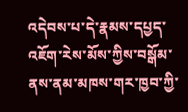འདེབས་པ་དེ་རྣམས་དཔྱད་འཇོག་རེས་མོས་ཀྱིས་བསྒོམ་ནས་ནམ་མཁས་གར་ཁྱབ་ཀྱི་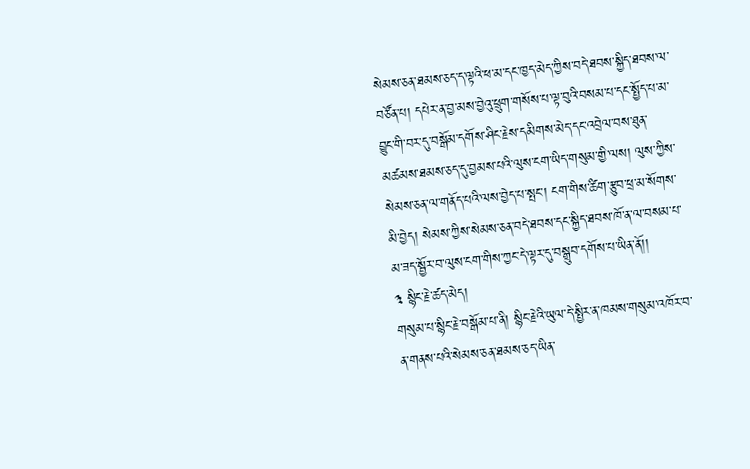སེམས་ཅན་ཐམས་ཅད་ད་ལྟའི་ཕ་མ་དང་ཁྱད་མེད་ཀྱིས་བདེ་ཐབས་སྐྱིད་ཐབས་ལ་བཙོན་པ། དཔེར་ན་བྱ་མས་བྱེའུ་ཕྲུག་གསོས་པ་ལྟ་བུའི་བསམ་པ་དང་སྤྱོད་པ་མ་བྱུང་གི་བར་དུ་བསྒོམ་དགོས་ཤིང་རྗེས་དམིགས་མེད་དང་འབྲེལ་བས་ཐུན་མཚམས་ཐམས་ཅད་དུ་བྱམས་པའི་ལུས་ངག་ཡིད་གསུམ་གྱི་ལས། ལུས་ཀྱིས་སེམས་ཅན་ལ་གནོད་པའི་ལས་བྱེད་པ་སྤང་། ངག་གིས་ཚིག་རྩུབ་ཕྲ་མ་སོགས་མི་བྱེད། སེམས་ཀྱིས་སེམས་ཅན་བདེ་ཐབས་དང་སྐྱིད་ཐབས་ཁོ་ན་ལ་བསམ་པ་མ་ཟད་སྦྱོར་བ་ལུས་ངག་གིས་ཀྱང་དེ་ལྟར་དུ་བསྒྲུབ་དགོས་པ་ཡིན་ནོ།།
༣ སྙིང་རྗེ་ཚད་མེད།
གསུམ་པ་སྙིང་རྗེ་བསྒོམ་པ་ནི། སྙིང་རྗེའི་ཡུལ་དེ་སྤྱིར་ན་ཁམས་གསུམ་འཁོར་བ་ན་གནས་པའི་སེམས་ཅན་ཐམས་ཅད་ཡིན་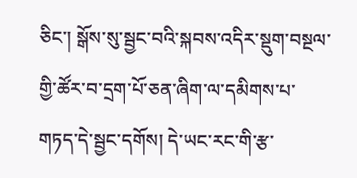ཅིང་། སྒོས་སུ་སྦྱང་བའི་སྐབས་འདིར་སྡུག་བསྔལ་གྱི་ཚོར་བ་དྲག་པོ་ཅན་ཞིག་ལ་དམིགས་པ་གཏད་དེ་སྦྱང་དགོས། དེ་ཡང་རང་གི་རྩ་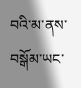བའི་མ་ནས་བསྒོམ་ཡང་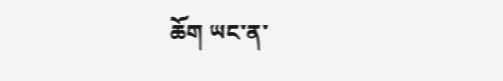ཆོག ཡང་ན་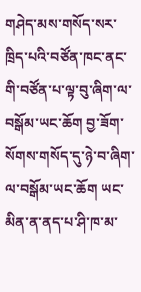གཤེད་མས་གསོད་སར་ཁྲིད་པའི་བཙོན་ཁང་ནང་གི་བཙོན་པ་ལྟ་བུ་ཞིག་ལ་བསྒོམ་ཡང་ཆོག བྱ་ཟོག་སོགས་གསོད་དུ་ཉེ་བ་ཞིག་ལ་བསྒོམ་ཡང་ཆོག ཡང་མིན་ན་ནད་པ་ཤི་ཁ་མ་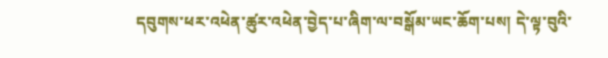དབུགས་ཕར་འཕེན་ཚུར་འཕེན་བྱེད་པ་ཞིག་ལ་བསྒོམ་ཡང་ཆོག་པས། དེ་ལྟ་བུའི་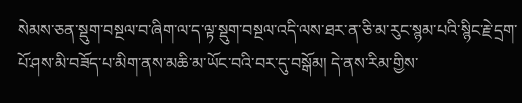སེམས་ཅན་སྡུག་བསྔལ་བ་ཞིག་ལ་ད་ལྟ་སྡུག་བསྔལ་འདི་ལས་ཐར་ན་ཅི་མ་རུང་སྙམ་པའི་སྙིང་རྗེ་དྲག་པོ་ཤས་མི་བཟོད་པ་མིག་ནས་མཆི་མ་ཡོང་བའི་བར་དུ་བསྒོམ། དེ་ནས་རིམ་གྱིས་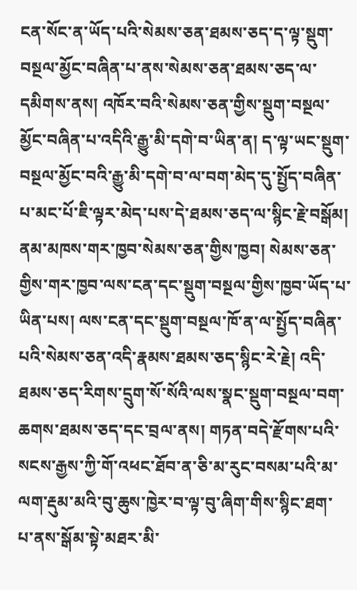ངན་སོང་ན་ཡོད་པའི་སེམས་ཅན་ཐམས་ཅད་ད་ལྟ་སྡུག་བསྔལ་མྱོང་བཞིན་པ་ནས་སེམས་ཅན་ཐམས་ཅད་ལ་དམིགས་ནས། འཁོར་བའི་སེམས་ཅན་གྱིས་སྡུག་བསྔལ་མྱོང་བཞིན་པ་འདིའི་རྒྱུ་མི་དགེ་བ་ཡིན་ན། ད་ལྟ་ཡང་སྡུག་བསྔལ་མྱོང་བའི་རྒྱུ་མི་དགེ་བ་ལ་བག་མེད་དུ་སྤྱོད་བཞིན་པ་མང་པོ་ཇི་ལྟར་མེད་པས་དེ་ཐམས་ཅད་ལ་སྙིང་རྗེ་བསྒོམ། ནམ་མཁས་གར་ཁྱབ་སེམས་ཅན་གྱིས་ཁྱབ། སེམས་ཅན་གྱིས་གར་ཁྱབ་ལས་ངན་དང་སྡུག་བསྔལ་གྱིས་ཁྱབ་ཡོད་པ་ཡིན་པས། ལས་ངན་དང་སྡུག་བསྔལ་ཁོ་ན་ལ་སྤྱོད་བཞིན་པའི་སེམས་ཅན་འདི་རྣམས་ཐམས་ཅད་སྙིང་རེ་རྗེ། འདི་ཐམས་ཅད་རིགས་དྲུག་སོ་སོའི་ལས་སྣང་སྡུག་བསྔལ་བག་ཆགས་ཐམས་ཅད་དང་བྲལ་ནས། གཏན་བདེ་རྫོགས་པའི་སངས་རྒྱས་ཀྱི་གོ་འཕང་ཐོབ་ན་ཅི་མ་རུང་བསམ་པའི་མ་ལག་རྡུམ་མའི་བུ་ཆུས་ཁྱེར་བ་ལྟ་བུ་ཞིག་གིས་སྙིང་ཐག་པ་ནས་སྒོམ་སྟེ་མཐར་མི་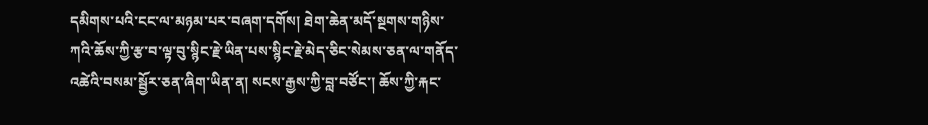དམིགས་པའི་ངང་ལ་མཉམ་པར་བཞག་དགོས། ཐེག་ཆེན་མདོ་སྔགས་གཉིས་ཀའི་ཆོས་ཀྱི་རྩ་བ་ལྟ་བུ་སྙིང་རྗེ་ཡིན་པས་སྙིང་རྗེ་མེད་ཅིང་སེམས་ཅན་ལ་གནོད་འཚེའི་བསམ་སྦྱོར་ཅན་ཞིག་ཡིན་ན། སངས་རྒྱས་ཀྱི་བླ་བཙོང་། ཆོས་ཀྱི་རྐང་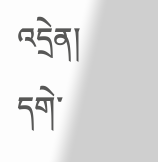འདྲེན། དགེ་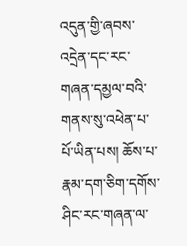འདུན་གྱི་ཞབས་འདྲེན་དང་རང་གཞན་དམྱལ་བའི་གནས་སུ་འཕེན་པ་པོ་ཡིན་པས། ཆོས་པ་རྣམ་དག་ཅིག་དགོས་ཤིང་རང་གཞན་ལ་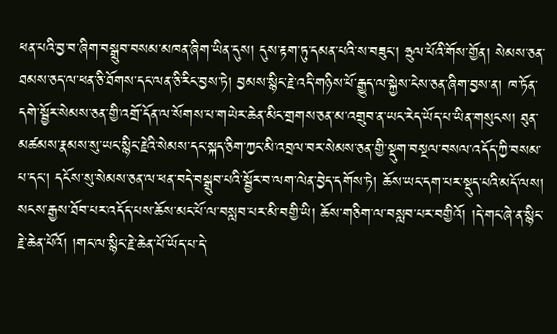ཕན་པའི་བྱ་བ་ཞིག་བསྒྲུབ་བསམ་མཁན་ཞིག་ཡིན་དུས། དུས་རྟག་ཏུ་དམན་པའི་ས་བཟུང་། ཧྲུལ་པོའི་གོས་གྱོན། སེམས་ཅན་ཐམས་ཅད་ལ་ཕན་ཅི་ཐོགས་དང་ལན་ཅི་རིང་བྱས་ཏེ། བྱམས་སྙིང་རྗེ་འདི་གཉིས་པོ་རྒྱུད་ལ་སྐྱེས་ངེས་ཅན་ཞིག་བྱས་ན། ཁ་ཏོན་དགེ་སྦྱོར་སེམས་ཅན་གྱི་འགྲོ་དོན་ལ་སོགས་པ་གཡེར་ཆེན་མིང་གྲགས་ཅན་མ་འགྲུབ་ན་ཡང་རེད་ཡོད་པ་ཡིན་གསུངས། ཐུན་མཚམས་རྣམས་སུ་ཡང་སྙིང་རྗེའི་སེམས་དང་སྐད་ཅིག་ཀྱང་མི་འབྲལ་བར་སེམས་ཅན་གྱི་སྡུག་བསྔལ་བསལ་འདོད་ཀྱི་བསམ་པ་དང་། དངོས་སུ་སེམས་ཅན་ལ་ཕན་བདེ་བསྒྲུབ་པའི་སྦྱོར་བ་ལག་ལེན་བྱེད་དགོས་ཏེ། ཆོས་ཡང་དག་པར་སྡུད་པའི་མདོ་ལས། སངས་རྒྱས་ཐོབ་པར་འདོད་པས་ཆོས་མང་པོ་ལ་བསླབ་པར་མི་བགྱི་ཡི། ཆོས་གཅིག་ལ་བསླབ་པར་བགྱིའོ། །དེ་གང་ཞེ་ན་སྙིང་རྗེ་ཆེན་པོའོ། །གང་ལ་སྙིང་རྗེ་ཆེན་པོ་ཡོད་པ་དེ་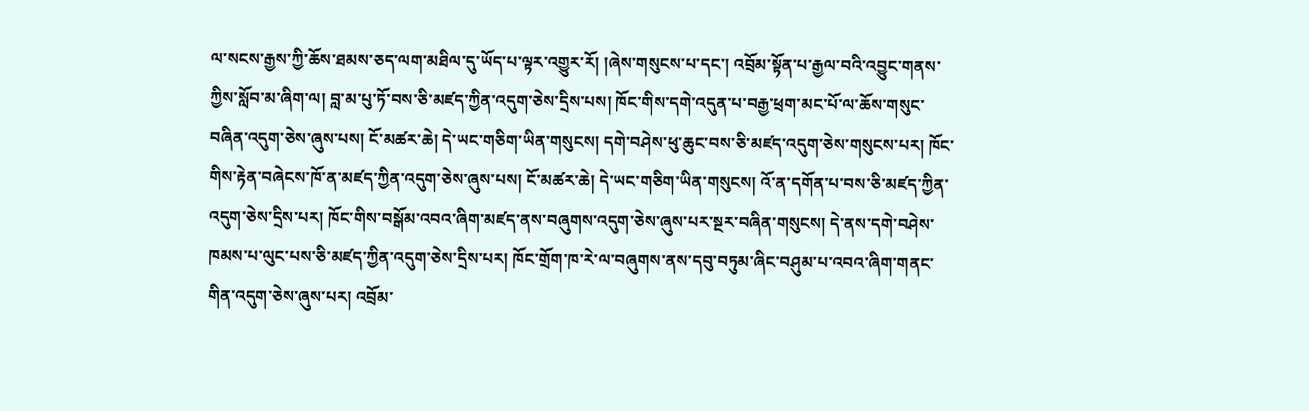ལ་སངས་རྒྱས་ཀྱི་ཆོས་ཐམས་ཅད་ལག་མཐིལ་དུ་ཡོད་པ་ལྟར་འགྱུར་རོ། །ཞེས་གསུངས་པ་དང་། འབྲོམ་སྟོན་པ་རྒྱལ་བའི་འབྱུང་གནས་ཀྱིས་སློབ་མ་ཞིག་ལ། བླ་མ་པུ་ཏོ་བས་ཅི་མཛད་ཀྱིན་འདུག་ཅེས་དྲིས་པས། ཁོང་གིས་དགེ་འདུན་པ་བརྒྱ་ཕྲག་མང་པོ་ལ་ཆོས་གསུང་བཞིན་འདུག་ཅེས་ཞུས་པས། ངོ་མཚར་ཆེ། དེ་ཡང་གཅིག་ཡིན་གསུངས། དགེ་བཤེས་ཕུ་ཆུང་བས་ཅི་མཛད་འདུག་ཅེས་གསུངས་པར། ཁོང་གིས་རྟེན་བཞེངས་ཁོ་ན་མཛད་ཀྱིན་འདུག་ཅེས་ཞུས་པས། ངོ་མཚར་ཆེ། དེ་ཡང་གཅིག་ཡིན་གསུངས། འོ་ན་དགོན་པ་བས་ཅི་མཛད་ཀྱིན་འདུག་ཅེས་དྲིས་པར། ཁོང་གིས་བསྒོམ་འབའ་ཞིག་མཛད་ནས་བཞུགས་འདུག་ཅེས་ཞུས་པར་སྔར་བཞིན་གསུངས། དེ་ནས་དགེ་བཤེས་ཁམས་པ་ལུང་པས་ཅི་མཛད་ཀྱིན་འདུག་ཅེས་དྲིས་པར། ཁོང་གྲོག་ཁ་རེ་ལ་བཞུགས་ནས་དབུ་བཏུམ་ཞིང་བཤུམ་པ་འབའ་ཞིག་གནང་གིན་འདུག་ཅེས་ཞུས་པར། འབྲོམ་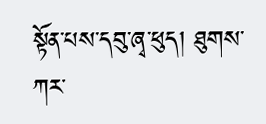སྟོན་པས་དབུ་ཞྭ་ཕུད། ཐུགས་ཀར་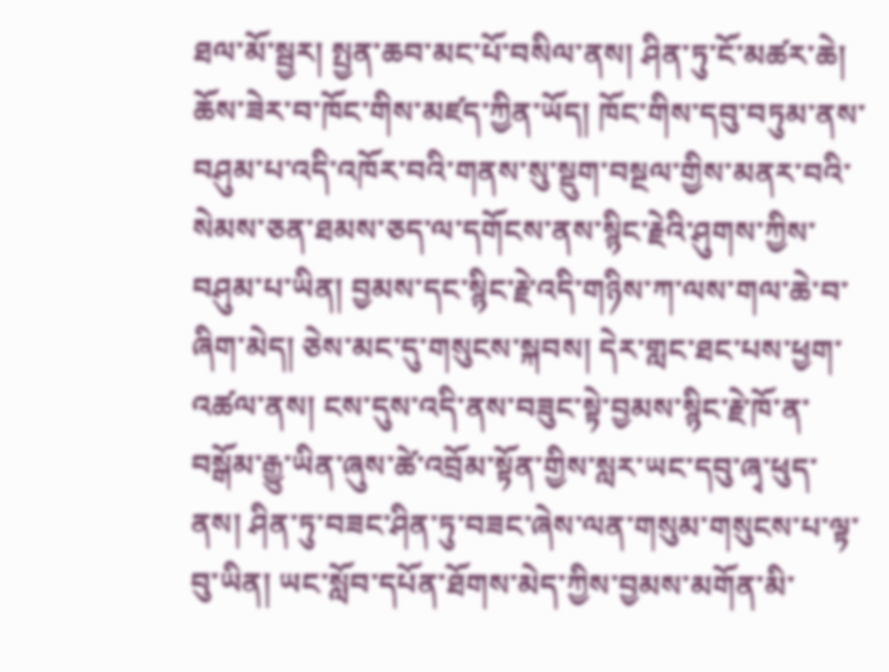ཐལ་མོ་སྦྱར། སྤྱན་ཆབ་མང་པོ་བསིལ་ནས། ཤིན་ཏུ་ངོ་མཚར་ཆེ། ཆོས་ཟེར་བ་ཁོང་གིས་མཛད་ཀྱིན་ཡོད། ཁོང་གིས་དབུ་བཏུམ་ནས་བཤུམ་པ་འདི་འཁོར་བའི་གནས་སུ་སྡུག་བསྔལ་གྱིས་མནར་བའི་སེམས་ཅན་ཐམས་ཅད་ལ་དགོངས་ནས་སྙིང་རྗེའི་ཤུགས་ཀྱིས་བཤུམ་པ་ཡིན། བྱམས་དང་སྙིང་རྗེ་འདི་གཉིས་ཀ་ལས་གལ་ཆེ་བ་ཞིག་མེད། ཅེས་མང་དུ་གསུངས་སྐབས། དེར་གླང་ཐང་པས་ཕྱག་འཚལ་ནས། ངས་དུས་འདི་ནས་བཟུང་སྟེ་བྱམས་སྙིང་རྗེ་ཁོ་ན་བསྒོམ་རྒྱུ་ཡིན་ཞུས་ཚེ་འབྲོམ་སྟོན་གྱིས་སླར་ཡང་དབུ་ཞྭ་ཕུད་ནས། ཤིན་ཏུ་བཟང་ཤིན་ཏུ་བཟང་ཞེས་ལན་གསུམ་གསུངས་པ་ལྟ་བུ་ཡིན། ཡང་སློབ་དཔོན་ཐོགས་མེད་ཀྱིས་བྱམས་མགོན་མི་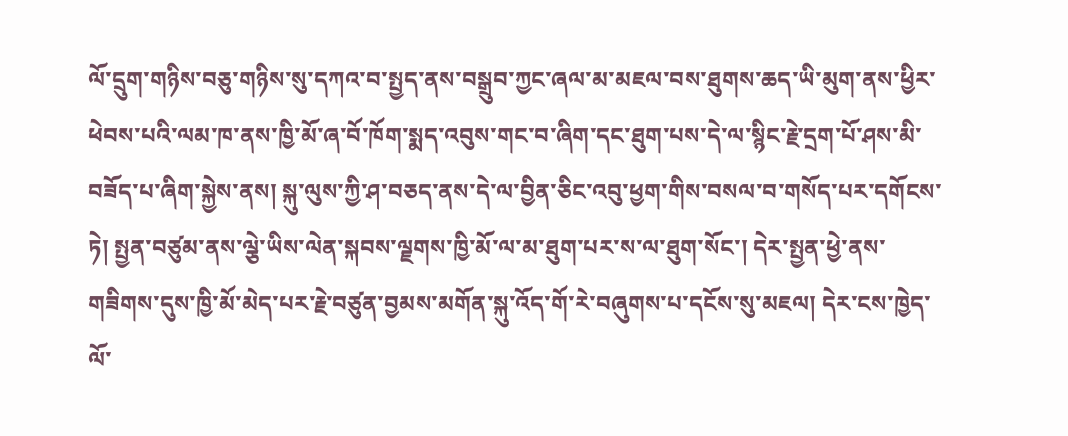ལོ་དྲུག་གཉིས་བཅུ་གཉིས་སུ་དཀའ་བ་སྤྱད་ནས་བསྒྲུབ་ཀྱང་ཞལ་མ་མཇལ་བས་ཐུགས་ཆད་ཡི་མུག་ནས་ཕྱིར་ཕེབས་པའི་ལམ་ཁ་ནས་ཁྱི་མོ་ཞ་བོ་ཁོག་སྨད་འབུས་གང་བ་ཞིག་དང་ཐུག་པས་དེ་ལ་སྙིང་རྗེ་དྲག་པོ་ཤས་མི་བཟོད་པ་ཞིག་སྐྱེས་ནས། སྐུ་ལུས་ཀྱི་ཤ་བཅད་ནས་དེ་ལ་བྱིན་ཅིང་འབུ་ཕྱག་གིས་བསལ་བ་གསོད་པར་དགོངས་ཏེ། སྤྱན་བཙུམ་ནས་ལྕེ་ཡིས་ལེན་སྐབས་ལྗགས་ཁྱི་མོ་ལ་མ་ཐུག་པར་ས་ལ་ཐུག་སོང་། དེར་སྤྱན་ཕྱེ་ནས་གཟིགས་དུས་ཁྱི་མོ་མེད་པར་རྗེ་བཙུན་བྱམས་མགོན་སྐུ་འོད་གོ་རེ་བཞུགས་པ་དངོས་སུ་མཇལ། དེར་ངས་ཁྱེད་ལོ་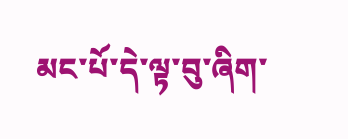མང་པོ་དེ་ལྟ་བུ་ཞིག་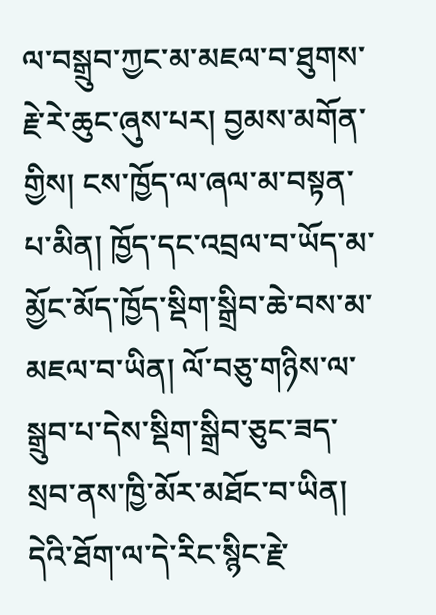ལ་བསྒྲུབ་ཀྱང་མ་མཇལ་བ་ཐུགས་རྗེ་རེ་ཆུང་ཞུས་པར། བྱམས་མགོན་གྱིས། ངས་ཁྱོད་ལ་ཞལ་མ་བསྟན་པ་མིན། ཁྱོད་དང་འབྲལ་བ་ཡོད་མ་མྱོང་མོད་ཁྱོད་སྡིག་སྒྲིབ་ཆེ་བས་མ་མཇལ་བ་ཡིན། ལོ་བཅུ་གཉིས་ལ་སྒྲུབ་པ་དེས་སྡིག་སྒྲིབ་ཅུང་ཟད་སྲབ་ནས་ཁྱི་མོར་མཐོང་བ་ཡིན། དེའི་ཐོག་ལ་དེ་རིང་སྙིང་རྗེ་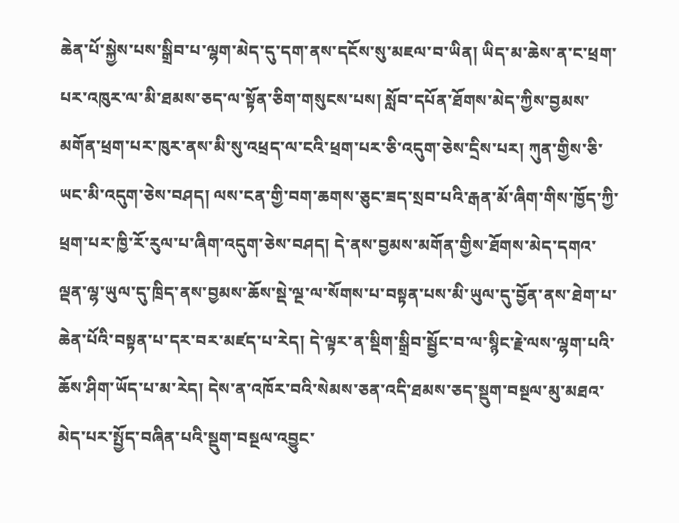ཆེན་པོ་སྐྱེས་པས་སྒྲིབ་པ་ལྷག་མེད་དུ་དག་ནས་དངོས་སུ་མཇལ་བ་ཡིན། ཡིད་མ་ཆེས་ན་ང་ཕྲག་པར་འཁུར་ལ་མི་ཐམས་ཅད་ལ་སྟོན་ཅིག་གསུངས་པས། སློབ་དཔོན་ཐོགས་མེད་ཀྱིས་བྱམས་མགོན་ཕྲག་པར་ཁུར་ནས་མི་སུ་འཕྲད་ལ་ངའི་ཕྲག་པར་ཅི་འདུག་ཅེས་དྲིས་པར། ཀུན་གྱིས་ཅི་ཡང་མི་འདུག་ཅེས་བཤད། ལས་ངན་གྱི་བག་ཆགས་ཅུང་ཟད་སྲབ་པའི་རྒན་མོ་ཞིག་གིས་ཁྱོད་ཀྱི་ཕྲག་པར་ཁྱི་རོ་རུལ་པ་ཞིག་འདུག་ཅེས་བཤད། དེ་ནས་བྱམས་མགོན་གྱིས་ཐོགས་མེད་དགའ་ལྡན་ལྷ་ཡུལ་དུ་ཁྲིད་ནས་བྱམས་ཆོས་སྡེ་ལྔ་ལ་སོགས་པ་བསྟན་པས་མི་ཡུལ་དུ་བྱོན་ནས་ཐེག་པ་ཆེན་པོའི་བསྟན་པ་དར་བར་མཛད་པ་རེད། དེ་ལྟར་ན་སྡིག་སྒྲིབ་སྦྱོང་བ་ལ་སྙིང་རྗེ་ལས་ལྷག་པའི་ཆོས་ཤིག་ཡོད་པ་མ་རེད། དེས་ན་འཁོར་བའི་སེམས་ཅན་འདི་ཐམས་ཅད་སྡུག་བསྔལ་མུ་མཐའ་མེད་པར་སྤྱོད་བཞིན་པའི་སྡུག་བསྔལ་འབྱུང་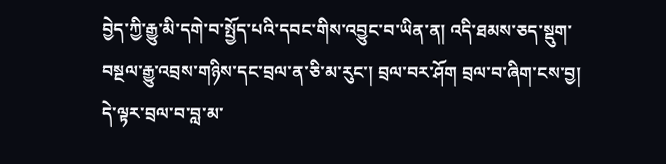བྱེད་ཀྱི་རྒྱུ་མི་དགེ་བ་སྤྱོད་པའི་དབང་གིས་འབྱུང་བ་ཡིན་ན། འདི་ཐམས་ཅད་སྡུག་བསྔལ་རྒྱུ་འབྲས་གཉིས་དང་བྲལ་ན་ཅི་མ་རུང་། བྲལ་བར་ཤོག བྲལ་བ་ཞིག་ངས་བྱ། དེ་ལྟར་བྲལ་བ་བླ་མ་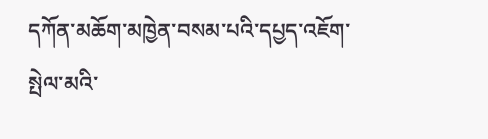དཀོན་མཆོག་མཁྱེན་བསམ་པའི་དཔྱད་འཇོག་སྤེལ་མའི་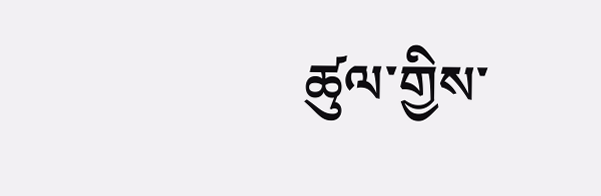ཚུལ་གྱིས་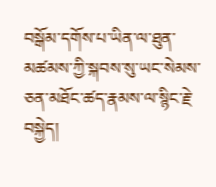བསྒོམ་དགོས་པ་ཡིན་ལ་ཐུན་མཚམས་ཀྱི་སྐབས་སུ་ཡང་སེམས་ཅན་མཐོང་ཚད་རྣམས་ལ་སྙིང་རྗེ་བསྐྱེད།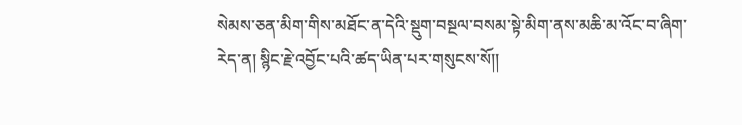སེམས་ཅན་མིག་གིས་མཐོང་ན་དེའི་སྡུག་བསྔལ་བསམ་སྟེ་མིག་ནས་མཆི་མ་འོང་བ་ཞིག་རེད་ན། སྙིང་རྗེ་འབྱོང་པའི་ཚད་ཡིན་པར་གསུངས་སོ།།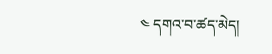༤ དགའ་བ་ཚད་མེད།